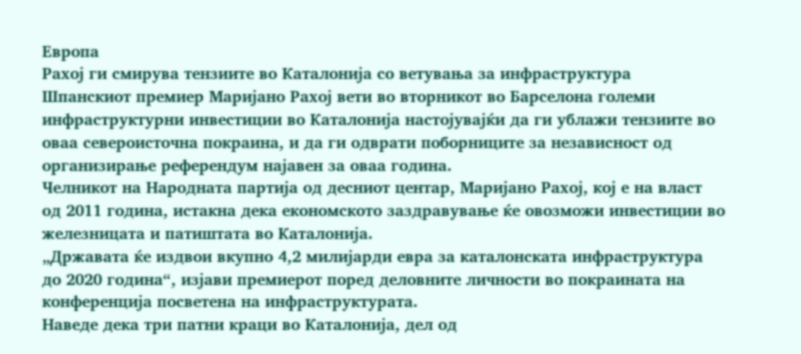Европа
Рахој ги смирува тензиите во Каталонија со ветувања за инфраструктура
Шпанскиот премиер Маријано Рахој вети во вторникот во Барселона големи инфраструктурни инвестиции во Каталонија настојувајќи да ги ублажи тензиите во оваа североисточна покраина, и да ги одврати поборниците за независност од организирање референдум најавен за оваа година.
Челникот на Народната партија од десниот центар, Маријано Рахој, кој е на власт од 2011 година, истакна дека економското заздравување ќе овозможи инвестиции во железницата и патиштата во Каталонија.
„Државата ќе издвои вкупно 4,2 милијарди евра за каталонската инфраструктура до 2020 година“, изјави премиерот поред деловните личности во покраината на конференција посветена на инфраструктурата.
Наведе дека три патни краци во Каталонија, дел од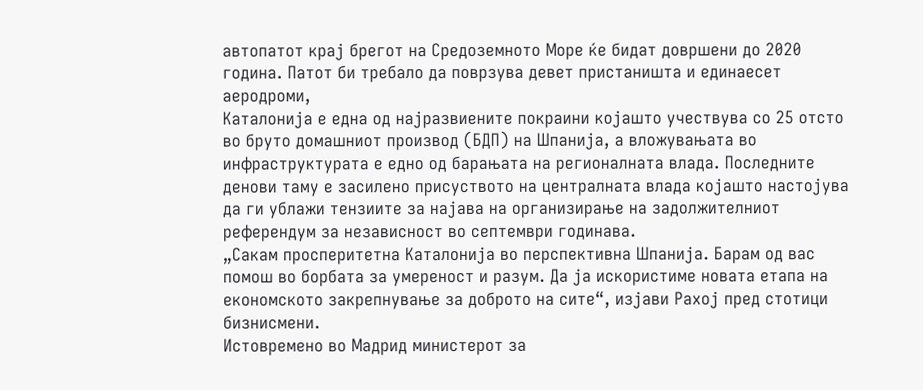автопатот крај брегот на Средоземното Море ќе бидат довршени до 2020 година. Патот би требало да поврзува девет пристаништа и единаесет аеродроми,
Каталонија е една од најразвиените покраини којашто учествува со 25 отсто во бруто домашниот производ (БДП) на Шпанија, а вложувањата во инфраструктурата е едно од барањата на регионалната влада. Последните денови таму е засилено присуството на централната влада којашто настојува да ги ублажи тензиите за најава на организирање на задолжителниот референдум за независност во септември годинава.
„Сакам просперитетна Каталонија во перспективна Шпанија. Барам од вас помош во борбата за умереност и разум. Да ја искористиме новата етапа на економското закрепнување за доброто на сите“, изјави Рахој пред стотици бизнисмени.
Истовремено во Мадрид министерот за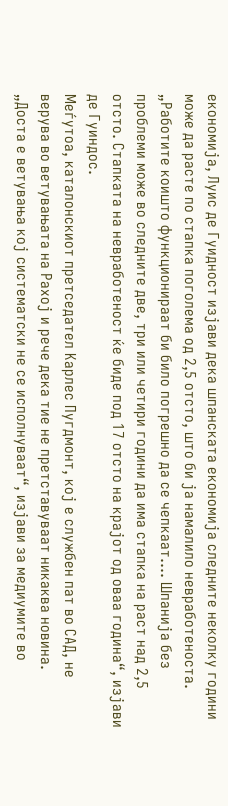економија, Луис де Гуидност изјави дека шпанската економија следните неколку години може да расте по стапка поголема од 2,5 отсто, што би ја намалило невработеноста.
„Работите коишто функционираат би било погрешно да се чепкаат…. Шпанија без проблеми може во следните две, три или четири години да има стапка на раст над 2,5 отсто. Стапката на невработеност ќе биде под 17 отсто на крајот од оваа година“, изјави де Гуиндос.
Меѓутоа, каталонскиот претседател Карлес Пугдмонт, кој е службен пат во САД, не верува во ветувањата на Рахој и рече дека тие не претставуваат никаква новина.
„Доста е ветувања кој систематски не се исполнуваат“, изјави за медиумите во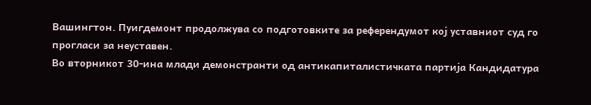Вашингтон. Пуигдемонт продолжува со подготовките за референдумот кој уставниот суд го прогласи за неуставен.
Во вторникот 30-ина млади демонстранти од антикапиталистичката партија Кандидатура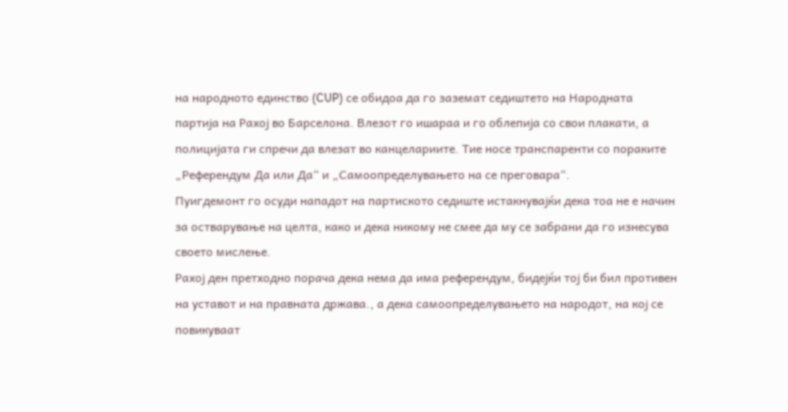на народното единство (CUP) се обидоа да го заземат седиштето на Народната партија на Рахој во Барселона. Влезот го ишараа и го облепија со свои плакати, а полицијата ги спречи да влезат во канцелариите. Тие носе транспаренти со пораките „Референдум Да или Да“ и „Самоопределувањето на се преговара“.
Пуигдемонт го осуди нападот на партиското седиште истакнувајќи дека тоа не е начин за остварување на целта, како и дека никому не смее да му се забрани да го изнесува своето мислење.
Рахој ден претходно порача дека нема да има референдум, бидејќи тој би бил противен на уставот и на правната држава., а дека самоопределувањето на народот, на кој се повикуваат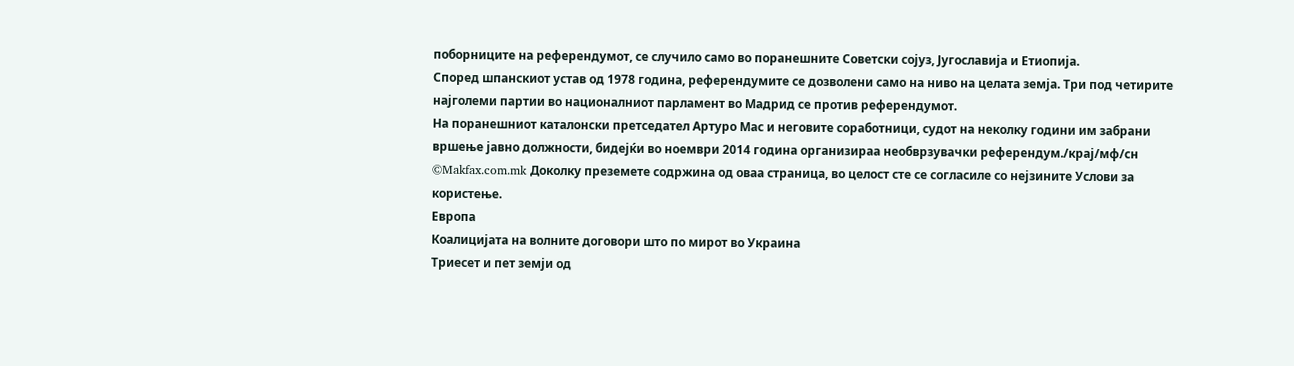поборниците на референдумот, се случило само во поранешните Советски сојуз, Југославија и Етиопија.
Според шпанскиот устав од 1978 година, референдумите се дозволени само на ниво на целата земја. Три под четирите најголеми партии во националниот парламент во Мадрид се против референдумот.
На поранешниот каталонски претседател Артуро Мас и неговите соработници, судот на неколку години им забрани вршење јавно должности, бидејќи во ноември 2014 година организираа необврзувачки референдум./крај/мф/сн
©Makfax.com.mk Доколку преземете содржина од оваа страница, во целост сте се согласиле со нејзините Услови за користење.
Европа
Коалицијата на волните договори што по мирот во Украина
Триесет и пет земји од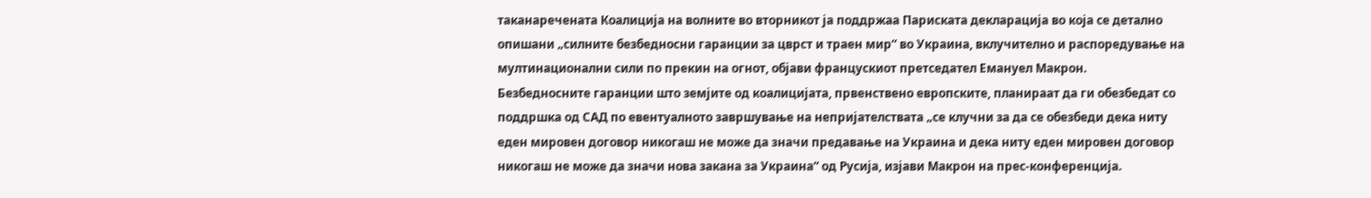таканаречената Коалиција на волните во вторникот ја поддржаа Париската декларација во која се детално опишани „силните безбедносни гаранции за цврст и траен мир“ во Украина, вклучително и распоредување на мултинационални сили по прекин на огнот, објави францускиот претседател Емануел Макрон.
Безбедносните гаранции што земјите од коалицијата, првенствено европските, планираат да ги обезбедат со поддршка од САД по евентуалното завршување на непријателствата „се клучни за да се обезбеди дека ниту еден мировен договор никогаш не може да значи предавање на Украина и дека ниту еден мировен договор никогаш не може да значи нова закана за Украина“ од Русија, изјави Макрон на прес-конференција.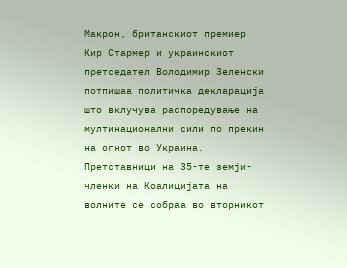Макрон, британскиот премиер Кир Стармер и украинскиот претседател Володимир Зеленски потпишаа политичка декларација што вклучува распоредување на мултинационални сили по прекин на огнот во Украина.
Претставници на 35-те земји-членки на Коалицијата на волните се собраа во вторникот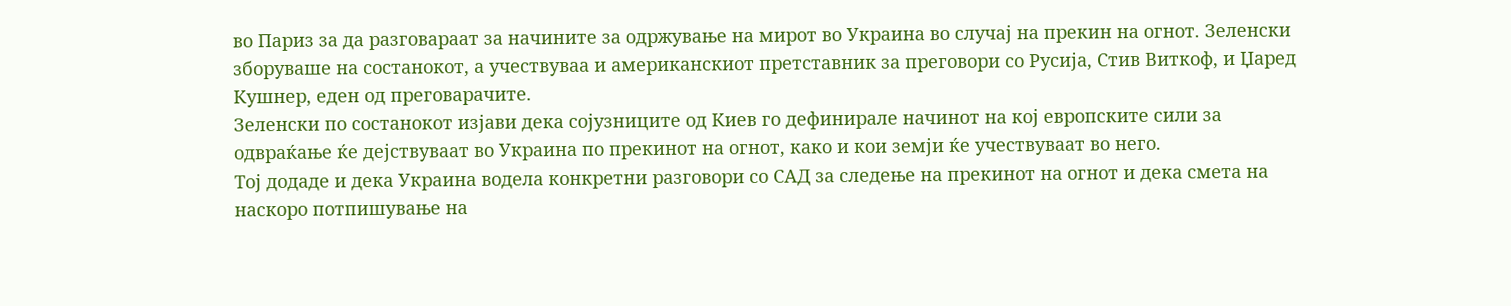во Париз за да разговараат за начините за одржување на мирот во Украина во случај на прекин на огнот. Зеленски зборуваше на состанокот, а учествуваа и американскиот претставник за преговори со Русија, Стив Виткоф, и Џаред Кушнер, еден од преговарачите.
Зеленски по состанокот изјави дека сојузниците од Киев го дефинирале начинот на кој европските сили за одвраќање ќе дејствуваат во Украина по прекинот на огнот, како и кои земји ќе учествуваат во него.
Тој додаде и дека Украина водела конкретни разговори со САД за следење на прекинот на огнот и дека смета на наскоро потпишување на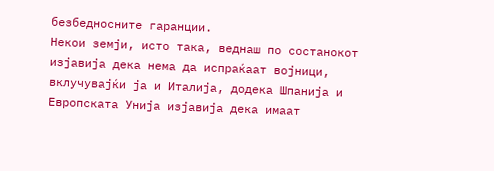безбедносните гаранции.
Некои земји, исто така, веднаш по состанокот изјавија дека нема да испраќаат војници, вклучувајќи ја и Италија, додека Шпанија и Европската Унија изјавија дека имаат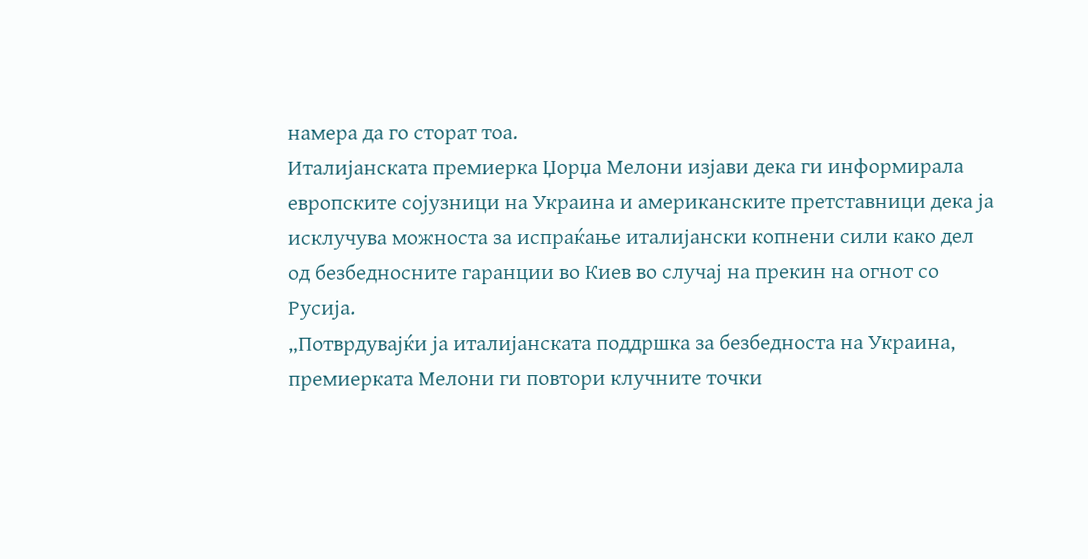намера да го сторат тоа.
Италијанската премиерка Џорџа Мелони изјави дека ги информирала европските сојузници на Украина и американските претставници дека ја исклучува можноста за испраќање италијански копнени сили како дел од безбедносните гаранции во Киев во случај на прекин на огнот со Русија.
„Потврдувајќи ја италијанската поддршка за безбедноста на Украина, премиерката Мелони ги повтори клучните точки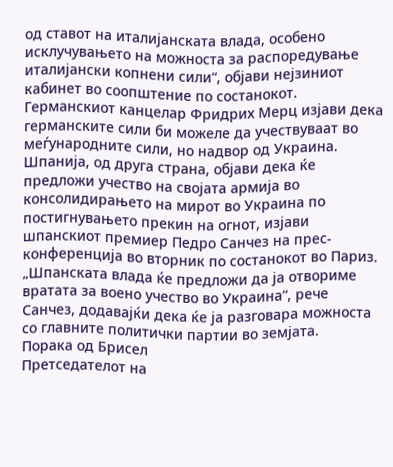од ставот на италијанската влада, особено исклучувањето на можноста за распоредување италијански копнени сили“, објави нејзиниот кабинет во соопштение по состанокот.
Германскиот канцелар Фридрих Мерц изјави дека германските сили би можеле да учествуваат во меѓународните сили, но надвор од Украина.
Шпанија, од друга страна, објави дека ќе предложи учество на својата армија во консолидирањето на мирот во Украина по постигнувањето прекин на огнот, изјави шпанскиот премиер Педро Санчез на прес-конференција во вторник по состанокот во Париз.
„Шпанската влада ќе предложи да ја отвориме вратата за воено учество во Украина“, рече Санчез, додавајќи дека ќе ја разговара можноста со главните политички партии во земјата.
Порака од Брисел
Претседателот на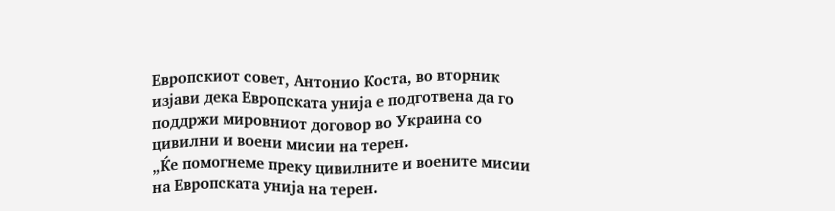Европскиот совет, Антонио Коста, во вторник изјави дека Европската унија е подготвена да го поддржи мировниот договор во Украина со цивилни и воени мисии на терен.
„Ќе помогнеме преку цивилните и воените мисии на Европската унија на терен.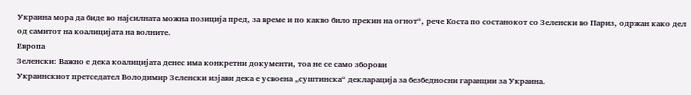Украина мора да биде во најсилната можна позиција пред, за време и по какво било прекин на огнот“, рече Коста по состанокот со Зеленски во Париз, одржан како дел од самитот на коалицијата на волните.
Европа
Зеленски: Важно е дека коалицијата денес има конкретни документи, тоа не се само зборови
Украинскиот претседател Володимир Зеленски изјави дека е усвоена „суштинска“ декларација за безбедносни гаранции за Украина.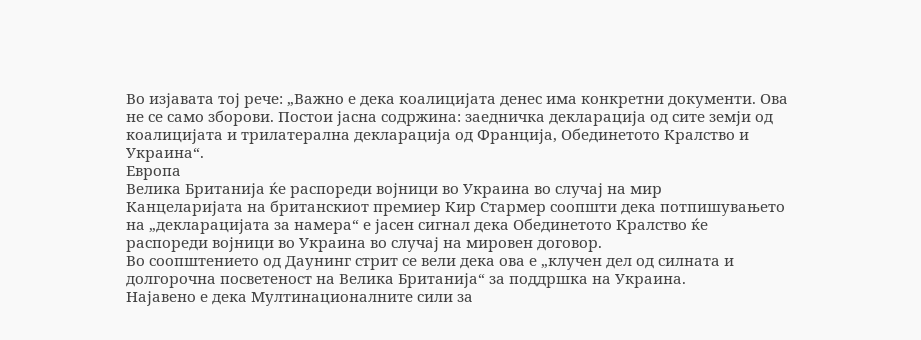Во изјавата тој рече: „Важно е дека коалицијата денес има конкретни документи. Ова не се само зборови. Постои јасна содржина: заедничка декларација од сите земји од коалицијата и трилатерална декларација од Франција, Обединетото Кралство и Украина“.
Европа
Велика Британија ќе распореди војници во Украина во случај на мир
Канцеларијата на британскиот премиер Кир Стармер соопшти дека потпишувањето на „декларацијата за намера“ е јасен сигнал дека Обединетото Кралство ќе распореди војници во Украина во случај на мировен договор.
Во соопштението од Даунинг стрит се вели дека ова е „клучен дел од силната и долгорочна посветеност на Велика Британија“ за поддршка на Украина.
Најавено е дека Мултинационалните сили за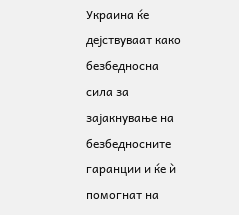Украина ќе дејствуваат како безбедносна сила за зајакнување на безбедносните гаранции и ќе ѝ помогнат на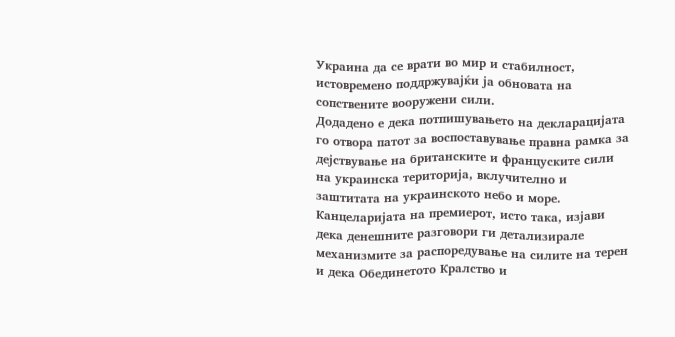Украина да се врати во мир и стабилност, истовремено поддржувајќи ја обновата на сопствените вооружени сили.
Додадено е дека потпишувањето на декларацијата го отвора патот за воспоставување правна рамка за дејствување на британските и француските сили на украинска територија, вклучително и заштитата на украинското небо и море. Канцеларијата на премиерот, исто така, изјави дека денешните разговори ги детализирале механизмите за распоредување на силите на терен и дека Обединетото Кралство и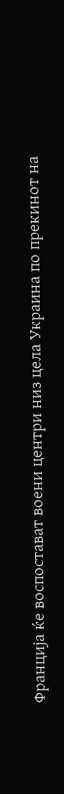Франција ќе воспостават воени центри низ цела Украина по прекинот на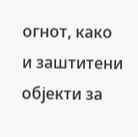огнот, како и заштитени објекти за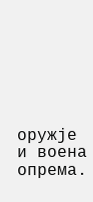оружје и воена опрема.